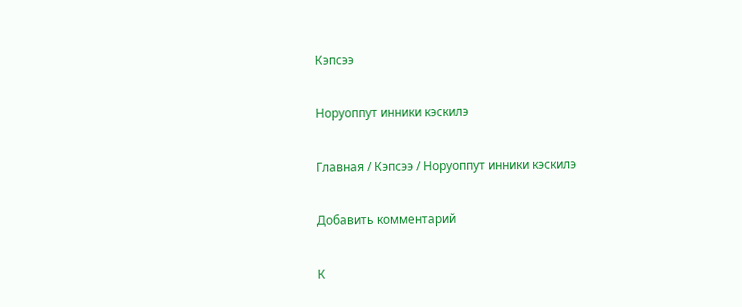Кэпсээ

Норуоппут инники кэскилэ

Главная / Кэпсээ / Норуоппут инники кэскилэ

Добавить комментарий

К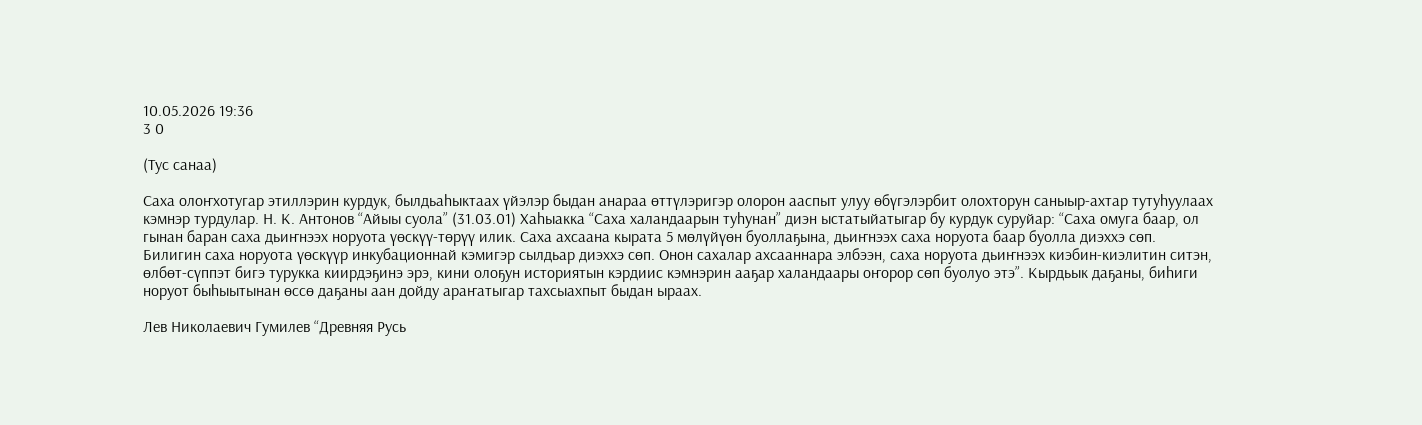10.05.2026 19:36
3 0

(Тус санаа)

Саха олоҥхотугар этиллэрин курдук, былдьаһыктаах үйэлэр быдан анараа өттүлэригэр олорон ааспыт улуу өбүгэлэрбит олохторун саныыр-ахтар тутуһуулаах кэмнэр турдулар. Н. К. Антонов “Айыы суола” (31.03.01) Хаһыакка “Саха халандаарын туһунан” диэн ыстатыйатыгар бу курдук суруйар: “Саха омуга баар, ол гынан баран саха дьиҥнээх норуота үөскүү-төрүү илик. Саха ахсаана кырата 5 мөлүйүөн буоллаҕына, дьиҥнээх саха норуота баар буолла диэххэ сөп.
Билигин саха норуота үөскүүр инкубационнай кэмигэр сылдьар диэххэ сөп. Онон сахалар ахсааннара элбээн, саха норуота дьиҥнээх киэбин-киэлитин ситэн, өлбөт-сүппэт бигэ турукка киирдэҕинэ эрэ, кини олоҕун историятын кэрдиис кэмнэрин ааҕар халандаары оҥорор сөп буолуо этэ”. Кырдьык даҕаны, биһиги норуот быһыытынан өссө даҕаны аан дойду араҥатыгар тахсыахпыт быдан ыраах.

Лев Николаевич Гумилев “Древняя Русь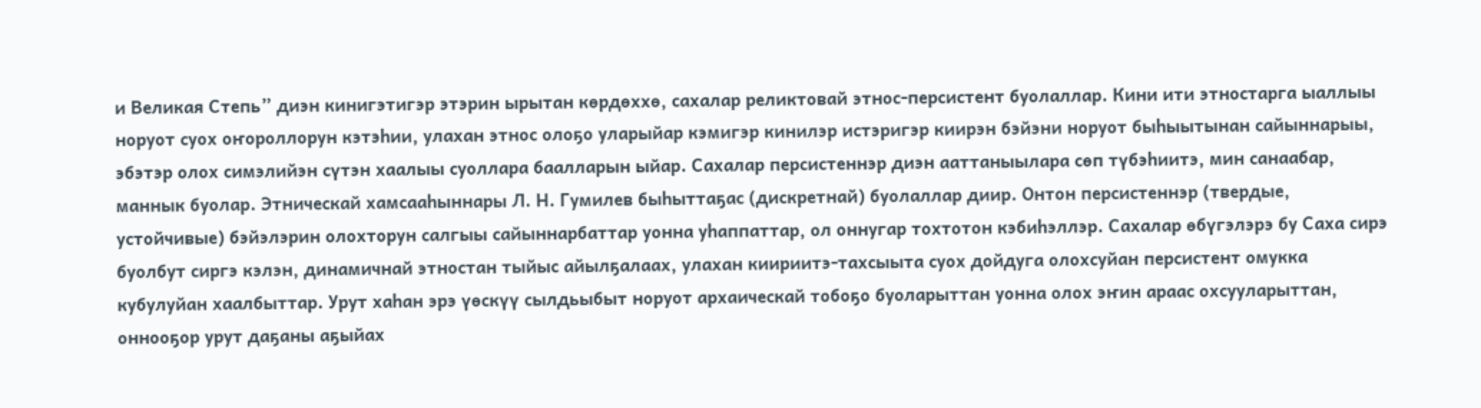и Великая Степь” диэн кинигэтигэр этэрин ырытан көрдөххө, сахалар реликтовай этнос-персистент буолаллар. Кини ити этностарга ыаллыы норуот суох оҥороллорун кэтэһии, улахан этнос олоҕо уларыйар кэмигэр кинилэр истэригэр киирэн бэйэни норуот быһыытынан сайыннарыы, эбэтэр олох симэлийэн сүтэн хаалыы суоллара баалларын ыйар. Сахалар персистеннэр диэн ааттаныылара сөп түбэһиитэ, мин санаабар, маннык буолар. Этническай хамсааһыннары Л. Н. Гумилев быһыттаҕас (дискретнай) буолаллар диир. Онтон персистеннэр (твердые, устойчивые) бэйэлэрин олохторун салгыы сайыннарбаттар уонна уһаппаттар, ол оннугар тохтотон кэбиһэллэр. Сахалар өбүгэлэрэ бу Саха сирэ буолбут сиргэ кэлэн, динамичнай этностан тыйыс айылҕалаах, улахан киириитэ-тахсыыта суох дойдуга олохсуйан персистент омукка кубулуйан хаалбыттар. Урут хаһан эрэ үөскүү сылдьыбыт норуот архаическай тобоҕо буоларыттан уонна олох эҥин араас охсууларыттан, оннооҕор урут даҕаны аҕыйах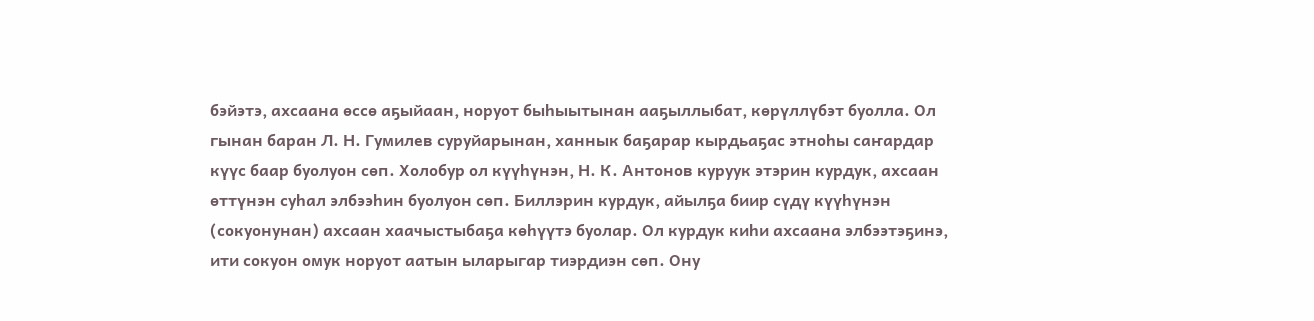бэйэтэ, ахсаана өссө аҕыйаан, норуот быһыытынан ааҕыллыбат, көрүллүбэт буолла. Ол гынан баран Л. Н. Гумилев суруйарынан, ханнык баҕарар кырдьаҕас этноһы саҥардар күүс баар буолуон сөп. Холобур ол күүһүнэн, Н. К. Антонов куруук этэрин курдук, ахсаан өттүнэн суһал элбээһин буолуон сөп. Биллэрин курдук, айылҕа биир сүдү күүһүнэн (сокуонунан) ахсаан хаачыстыбаҕа көһүүтэ буолар. Ол курдук киһи ахсаана элбээтэҕинэ, ити сокуон омук норуот аатын ыларыгар тиэрдиэн сөп. Ону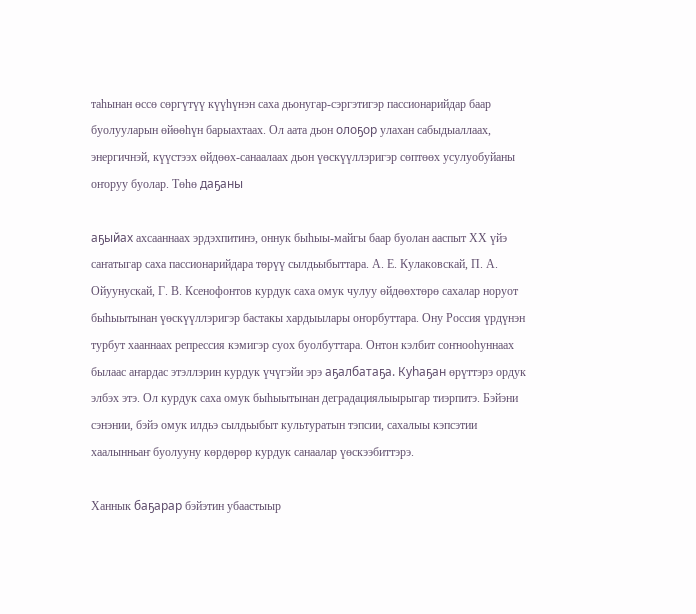таһынан өссө сөргүтүү күүһүнэн саха дьонугар-сэргэтигэр пассионарийдар баар буолууларын өйөөһүн барыахтаах. Ол аата дьон олоҕор улахан сабыдыаллаах, энергичнэй, күүстээх өйдөөх-санаалаах дьон үөскүүллэригэр сөптөөх усулуобуйаны оҥоруу буолар. Төһө даҕаны

аҕыйах ахсааннаах эрдэхпитинэ, оннук быһыы-майгы баар буолан ааспыт ХХ үйэ саҥатыгар саха пассионарийдара төрүү сылдьыбыттара. А. Е. Кулаковскай, П. А. Ойуунускай, Г. В. Ксенофонтов курдук саха омук чулуу өйдөөхтөрө сахалар норуот быһыытынан үөскүүллэригэр бастакы хардыылары оҥорбуттара. Ону Россия үрдүнэн турбут хааннаах репрессия кэмигэр суох буолбуттара. Онтон кэлбит соҥнооһуннаах былаас аҥардас этэллэрин курдук үчүгэйи эрэ аҕалбатаҕа. Куһаҕан өрүттэрэ ордук элбэх этэ. Ол курдук саха омук быһыытынан деградациялыырыгар тиэрпитэ. Бэйэни сэнэнии, бэйэ омук илдьэ сылдьыбыт культуратын тэпсии, сахалыы кэпсэтии хаалынньаҥ буолууну көрдөрөр курдук санаалар үөскээбиттэрэ.

Ханнык баҕарар бэйэтин убаастыыр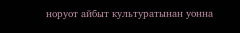норуот айбыт культуратынан уонна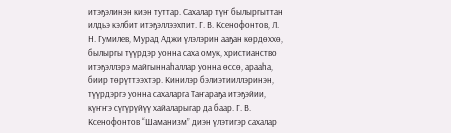итэҕэлинэн киэн туттар. Сахалар түҥ былыргыттан илдьэ кэлбит итэҕэллээхпит. Г. В. Ксенофонтов, Л. Н. Гумилев, Мурад Аджи үлэлэрин ааҕан көрдөххө, былыргы түүрдэр уонна саха омук, христианство итэҕэллэрэ майгыннаһаллар уонна өссө, арааһа, биир төрүттээхтэр. Кинилэр бэлиэтииллэринэн, түүрдэргэ уонна сахаларга Таҥараҕа итэҕэйии, күҥҥэ сүгүрүйүү хайаларыгар да баар. Г. В. Ксенофонтов “Шаманизм” диэн үлэтигэр сахалар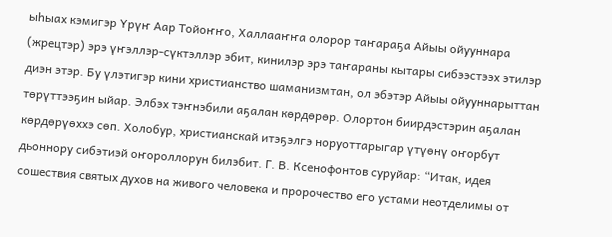ыһыах кэмигэр Үрүҥ Аар Тойоҥҥо, Халлааҥҥа олорор таҥараҕа Айыы ойууннара (жрецтэр) эрэ үҥэллэр-сүктэллэр эбит, кинилэр эрэ таҥараны кытары сибээстээх этилэр диэн этэр. Бу үлэтигэр кини христианство шаманизмтан, ол эбэтэр Айыы ойууннарыттан төрүттээҕин ыйар. Элбэх тэҥнэбили аҕалан көрдөрөр. Олортон биирдэстэрин аҕалан көрдөрүөххэ сөп. Холобур, христианскай итэҕэлгэ норуоттарыгар үтүөнү оҥорбут дьоннору сибэтиэй оҥороллорун билэбит. Г. В. Ксенофонтов суруйар: “Итак, идея сошествия святых духов на живого человека и пророчество его устами неотделимы от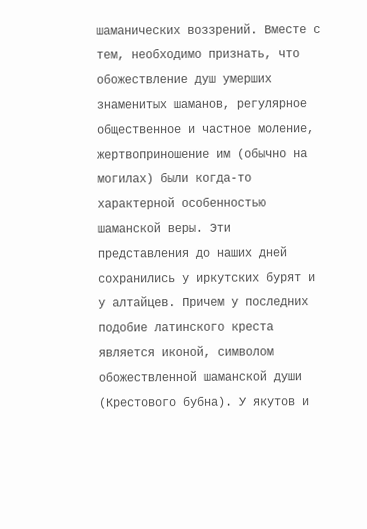шаманических воззрений. Вместе с тем, необходимо признать, что обожествление душ умерших знаменитых шаманов, регулярное общественное и частное моление, жертвоприношение им (обычно на могилах) были когда-то характерной особенностью шаманской веры. Эти представления до наших дней сохранились у иркутских бурят и у алтайцев. Причем у последних подобие латинского креста является иконой, символом обожествленной шаманской души (Крестового бубна). У якутов и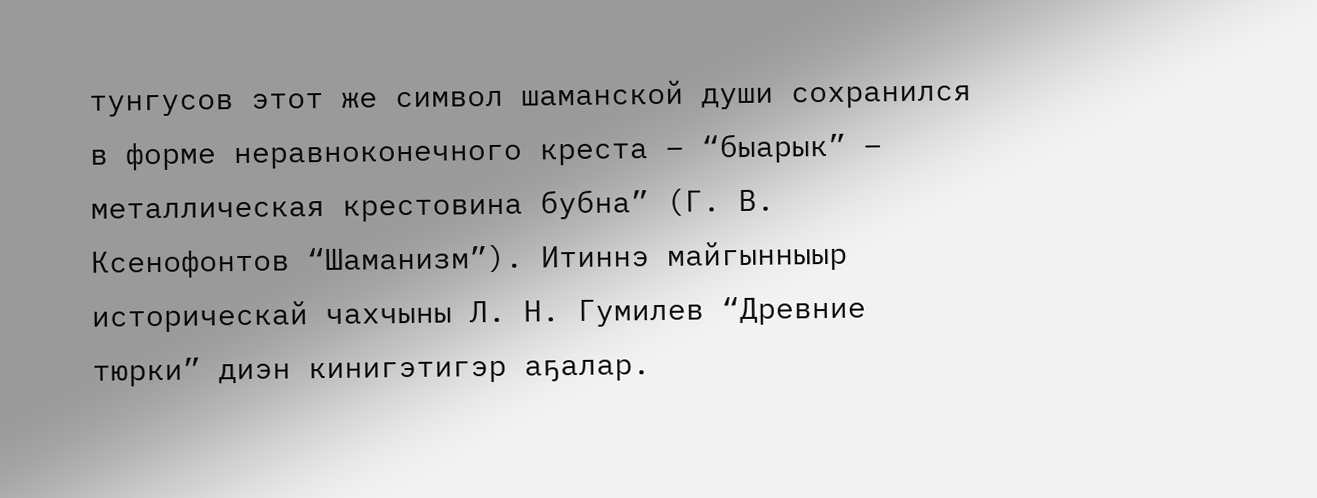тунгусов этот же символ шаманской души сохранился в форме неравноконечного креста – “быарык” – металлическая крестовина бубна” (Г. В. Ксенофонтов “Шаманизм”). Итиннэ майгынныыр историческай чахчыны Л. Н. Гумилев “Древние тюрки” диэн кинигэтигэр аҕалар.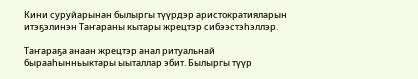Кини суруйарынан былыргы түүрдэр аристократияларын итэҕэлинэн Таҥараны кытары жрецтэр сибээстэһэллэр.

Таҥараҕа анаан жрецтэр анал ритуальнай бырааһынньыктары ыыталлар эбит. Былыргы түүр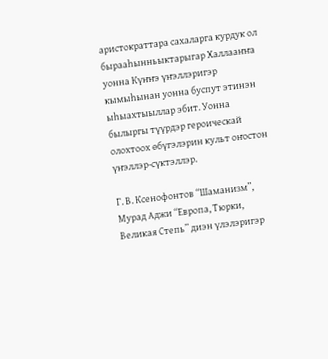аристократтара сахаларга курдук ол бырааһынньыктарыгар Халлааҥҥа уонна Күҥҥэ үҥэллэригэр кымыһынан уонна буспут этинэн ыһыахтыыллар эбит. Уонна былыргы түүрдэр героическай олохтоох өбүгэлэрин культ оҥостон үҥэллэр-сүктэллэр.

Г. В. Ксенофонтов “Шаманизм”, Мурад Аджи “Европа, Тюрки, Великая Степь” диэн үлэлэригэр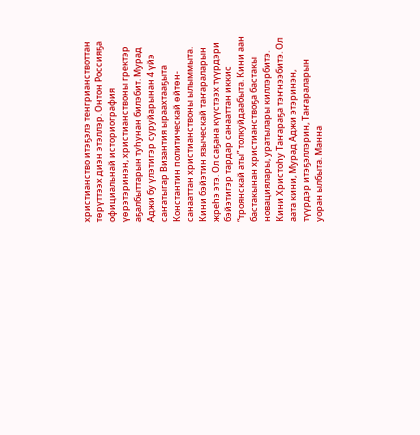христианство итэҕэлэ тенгрианствоттан төрүттээх диэн этэллэр. Онтон Россияҕа официальнай историография үөрэтэринэн, христианствоны гректэр аҕалбыттарын туһунан билэбит. Мурад Аджи бу үлэтигэр суруйарынан 4 үйэ саҥатыгар Византия ыраахтааҕыта Константин политическай өйтөн-санааттан христианствоны ылыммыта. Кини бэйэтин языческай таҥараларын жреһэ этэ. Ол саҕана күүстээх түүрдэри бэйэтигэр тардар санааттан иккис “троянскай аты” толкуйдаабыта. Кини аан бастакынан христианствоҕа бастакы новациялары, уратылары киллэрбитэ. Кини Христоһу Таҥараҕа тэҥнээбитэ. Ол аата кини, Мурад Аджи этэринэн, түүрдэр итэҕэллэрин, Таҥараларын уоран ылбыта. Манна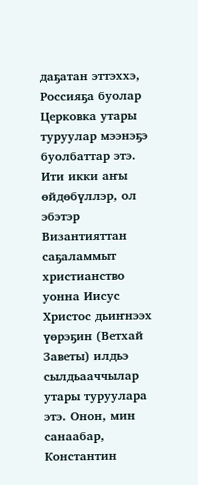даҕатан эттэххэ, Россияҕа буолар Церковка утары туруулар мээнэҕэ буолбаттар этэ. Ити икки аҥы өйдөбүллэр, ол эбэтэр Византияттан саҕаламмыт христианство уонна Иисус Христос дьиҥнээх үөрэҕин (Ветхай Заветы) илдьэ сылдьааччылар утары туруулара этэ. Онон, мин санаабар, Константин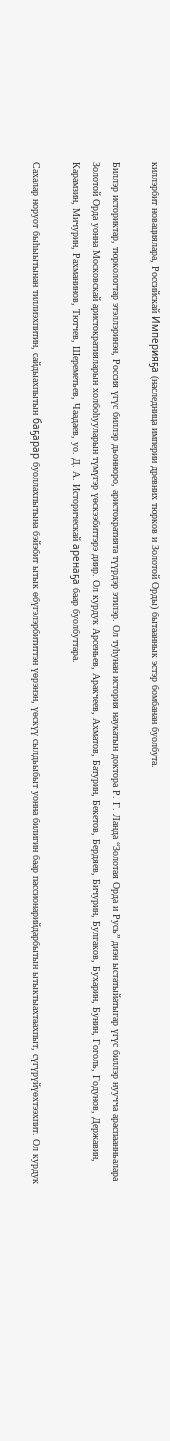киллэрбит новациялара, Российскай Империяҕа (наследница империи древних тюрков и Золотой Орды) бытааннык эстэр бомбанан буолбута.

Биллэр историктар, тюркологтар этэллэринэн, Россия үгүс биллэр дьонноро, аристократията түүрдэр этилэр. Ол туһунан история наукатын доктора Р. Г. Ланда “Золотая Орда и Русь” диэн ыстатыйатыгар үгүс биллэр нуучча араспаанньалара Золотой Орда уонна Московскай аристократияларын холбоһууларын түмүгэр үөскээбиттэрэ диир. Ол курдук Арсеньев, Аракчеев, Ахматов, Батурин, Бекетов, Бердяев, Бичурин, Булгаков, Бухарин, Бунин, Гоголь, Годунов, Державин, Карамзин, Мичурин, Рахманинов, Тютчев, Шереметьев, Чаадаев, уо. Д. А. Историческай аренаҕа баар буолбуттара.

Сахалар норуот быһыытынан тиллиэхпитин, сайдыахпытын баҕарар буоллахпытына бэйэбит ытык өбүгэлэрбититтэн үөрэнэн, үөскүү сылдьыбыт уонна билигин баар пассионарийдарбытын ытыктыахтаахпыт, сүгүрүйүөхтээхпит. Ол курдук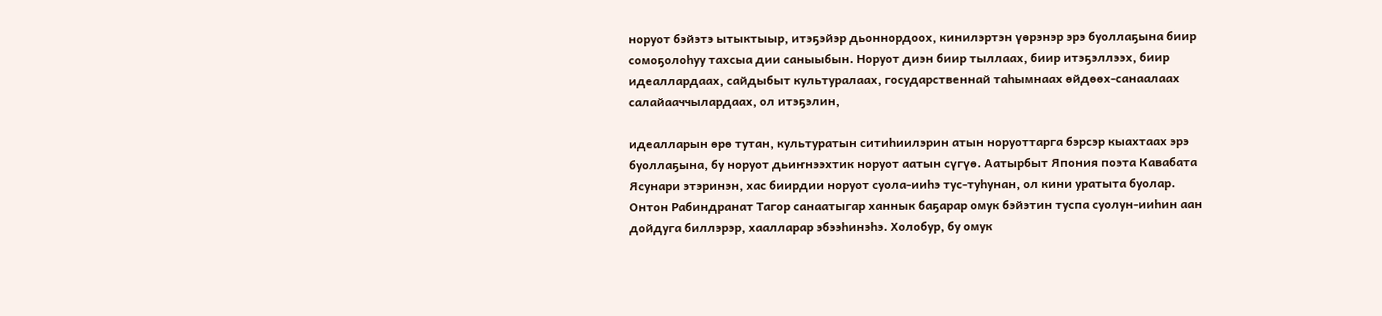норуот бэйэтэ ытыктыыр, итэҕэйэр дьоннордоох, кинилэртэн үөрэнэр эрэ буоллаҕына биир сомоҕолоһуу тахсыа дии саныыбын. Норуот диэн биир тыллаах, биир итэҕэллээх, биир идеаллардаах, сайдыбыт культуралаах, государственнай таһымнаах өйдөөх-санаалаах салайааччылардаах, ол итэҕэлин,

идеалларын өрө тутан, культуратын ситиһиилэрин атын норуоттарга бэрсэр кыахтаах эрэ буоллаҕына, бу норуот дьиҥнээхтик норуот аатын сүгүө. Аатырбыт Япония поэта Кавабата Ясунари этэринэн, хас биирдии норуот суола-ииһэ тус-туһунан, ол кини уратыта буолар. Онтон Рабиндранат Тагор санаатыгар ханнык баҕарар омук бэйэтин туспа суолун-ииһин аан дойдуга биллэрэр, хаалларар эбээһинэһэ. Холобур, бу омук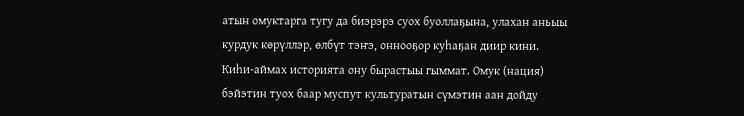атын омуктарга тугу да биэрэрэ суох буоллаҕына, улахан аньыы курдук көрүллэр, өлбүт тэҥэ, оннооҕор куһаҕан диир кини. Киһи-аймах историята ону бырастыы гыммат. Омук (нация) бэйэтин туох баар муспут культуратын сүмэтин аан дойду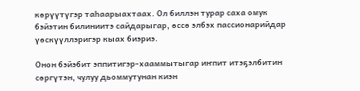көрүүтүгэр таһаарыахтаах. Ол биллэн турар саха омук бэйэтин билиниитэ сайдарыгар, өссө элбэх пассионарийдар үөскүүллэригэр кыах биэриэ.

Онон бэйэбит эппитигэр-хааммытыгар иҥпит итэҕэлбитин сөргүтэн, чулуу дьоммутунан киэн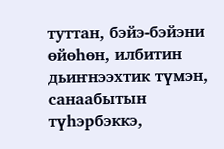туттан, бэйэ-бэйэни өйөһөн, илбитин дьиҥнээхтик түмэн, санаабытын түһэрбэккэ,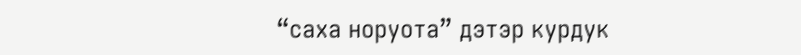“саха норуота” дэтэр курдук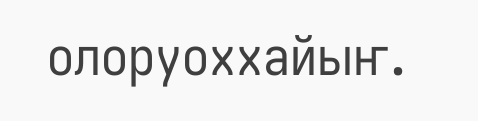олоруоххайыҥ.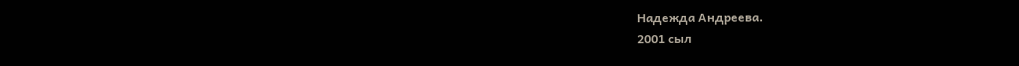Надежда Андреева.
2001 сыл